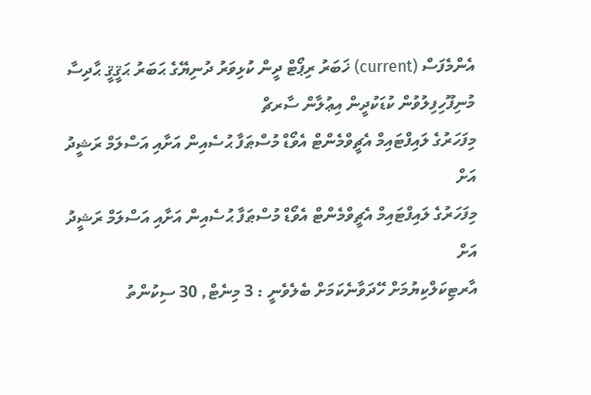އެންމެފަސް (current) ޚަބަރު ރިޕޯޓް ދީން ކުޅިވަރު ދުނިޔޭގެ ޙަބަރު ޙަޤީޤީ ޙާދިސާ މުނިފޫހިފިލުވުން ކުޑަކުދީން އިޢުލާން ސާރޗް
މިފަހަރުގެ ލައިފްޓައިމް އެޗީވްމެންޓް އެވޯޑް މުސްޠަފާ ޙުސެއިން އަށާއި އަސްލަމް ރަޝީދު އަށް
މިފަހަރުގެ ލައިފްޓައިމް އެޗީވްމެންޓް އެވޯޑް މުސްޠަފާ ޙުސެއިން އަށާއި އަސްލަމް ރަޝީދު އަށް
އާރޓިކަލްކިޔުމަށް ހޭދަވާނެކަމަށް ބެލެވެނީ : 3 މިނެޓް, 30 ސިކުންތު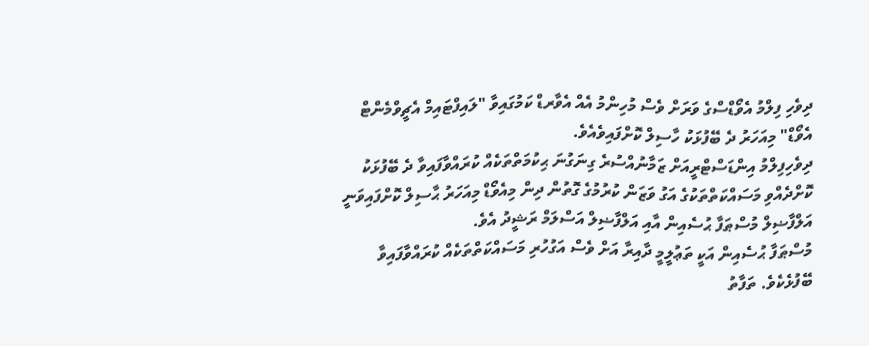ދިވެހި ފިލްމު އެވޯޑްސްގެ ވަރަށް ވެސް މުހިންމު އެއް އެވާރޑް ކަމުގައިވާ "ލައިފްޓައިމް އެޗީވްމެންޓް އެވޯޑް" މިއަހަރު ދެ ބޭފުޅަކު ހާސިލް ކޮށްފައިވެއެވެ.
ދިވެހިފިލްމު އިންޑަސްޓްރީއަށް ޒަމާނުއްސުރެ ގިނަގުނަ ޙިކުމަތްތަކެއް ކުރައްވާފައިވާ ދެ ބޭފުޅަކު ކޮށްދެއްވި މަސައްކަތްތަކުގެ އަގު ވަޒަން ކުރުމުގެ ގޮތުން ދިން މިއެވޯޑް މިއަހަރު ޙާސިލް ކޮށްފައިވަނީ އަލްފާޟިލް މުސްޠަފާ ޙުސެއިން އާއި އަލްފާޟިލް އަސްލަމް ރަޝީދު އެވެ.
މުސްޠަފާ ޙުސެއިން އަކީ ތަޢުލީމީ ދާއިރާ އަށް ވެސް އަގުހުރި މަސައްކަތްތަކެއް ކުރައްވާފައިވާ ބޭފުޅެކެވެ. ތަފާތު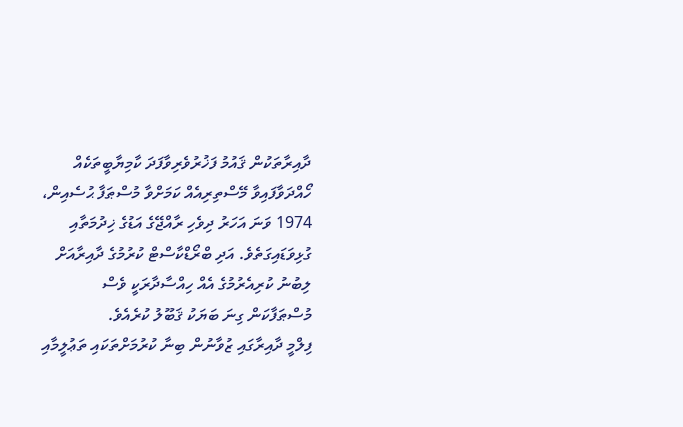ދާއިރާތަކުން ޤައުމު ފަޚުރުވެރިވާފަދަ ކާމިޔާބީތަކެއް ހޯއްދަވާފައިވާ މޭސްތިރިއެއް ކަމަށްވާ މުސްޠަފާ ޙުސެއިން، 1974 ވަނަ އަހަރު ދިވެހި ރާއްޖޭގެ އަޑުގެ ޚިދުމަތާއި ގުޅިވަޑައިގަތެވެ. އަދި ބްރޯޑްކާސްޓް ކުރުމުގެ ދާއިރާއަށް ލިބުނު ކުރިއެރުމުގެ އެއް ހިއްސާދާރަކީ ވެސް މުސްޠަފާކަން ގިނަ ބަޔަކު ޤަބޫލު ކުރެއެވެ.
ފިލްމީ ދާއިރާގައި ޒުވާނުން ބިނާ ކުރުމަށްތަކައި ތަޢުލީމާއި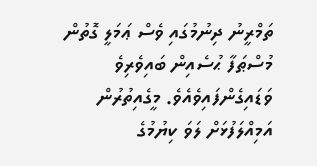ތަމްރީނު ދިނުމުގައި ވެސް ޢަމަލީ ގޮތުން މުސްޠަފާ ޙުސެއިން ބައިވެރިވެ ވަޑައިގެންފައިވެއެވެ. މީގެއިތުރުން އަމިއްލަފުޅަށް ލަވަ ކިޔުމުގެ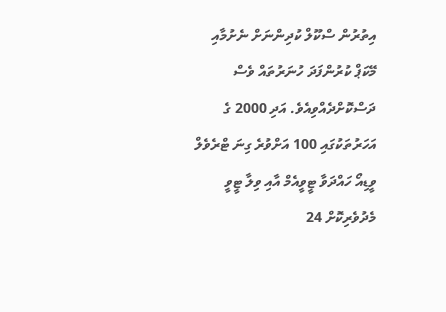އިތުރުން ސްކޫލް ކުދިންނަށް ނެށުމާއި މޭކަޕް ކުރުންފަދަ ހުނަރުތައް ވެސް ދަސްކޮށްދެއްވިއެވެ. އަދި 2000 ގެ އަހަރުތަކުގައި 100 އަށްވުރެ ގިނަ ޓްރެވެލް ވީޑިއޯ ހައްދަވާ ޓީވީއެމް އާއި ވިލާ ޓީވީ މެދުވެރިކޮށް 24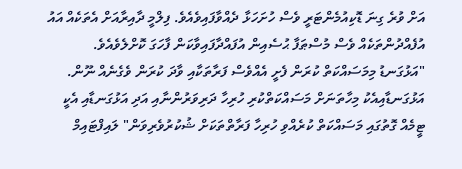އަށް ވުރެ ގިނަ ޑޮކިއުމެންޓަރީ ވެސް ހުށަހަޅާ ދެއްވާފައިވެއެވެ. ފިލްމީ ދާއިރާއަށް އެތަކެއް އައު އުފެއްދުންތަކެއް ވެސް މުސްޠަފާ ޙުސެއިން އުފައްދާފައިވާކަން ފާހަގަ ކޮށްލެވެއެވެ.
"އަޅުގަނޑު މިމަސައްކަތް ކުރަން ފެށީ އެއްވެސް ފަރާތަކާއި ވާދަ ކުރަން ވެގެނެއް ނޫން. އަޅުގަނޑާއިއެކު މިހާތަނަށް މަސައްކަތްކުރި ހުރިހާ ދަރިވަރުންނާއި އަދި އަޅުގަނޑާއި އެކީ ޓީމެއް ގޮތުގައި މަސައްކަތް ކުރެއްވި ހުރިހާ ފަރާތްތަކަށް ޝުކުރުވެރިވަން" ލައިފްޓައިމް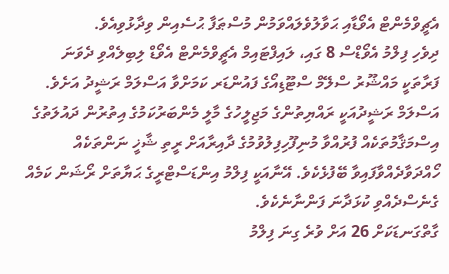އެޗީވްމެންޓް އެވޯޑާއި ޙަވާލުވެލައްވަމުން މުސްޠަފާ ޙުސެއިން ވިދާޅުވިއެވެ.
ދިވެހި ފިލްމު އެވޯޑްސް 8 ގައި، ލައިފްޓައިމް އެޗީވްމެންޓް އެވޯޑް ލިބިލެއްވި ދެވަނަ ފަރާތަކީ މައްޝޫރު ސްލޭމް ސްޓޫޑިއޯގެ ފައުންޑަރ ކަމަށްވާ އަސްލަމް ރަޝީދު އަށެވެ. އަސްލަމް ރަޝީދުއަކީ ރައްޔިތުންގެ މަޖިލީހުގެ މާލީ މެންބަރުކަމުގެ އިތުރުން ދައުލަތުގެ އިސްމަޤާމުތަކެއް ފުރުއްވާ މުނިފޫހިފިލުވުމުގެ ދާއިރާއަށް ރީތި ޝާޚީ ނަންތަކެއް ހޯއްދަވާދެއްވާފައިވާ ބޭފުޅެކެވެ. އޭނާއަކީ ފިލްމު އިންޑަސްޓްރީގެ ޙަޔާތަށް ރޯޝަން ކަމެއް ގެނެސްދެއްވި ކުޅަދާނަ ފަންނާނެކެވެ.
ގާތްގަނޑަކަށް 26 އަށް ވުރެ ގިނަ ފިލްމު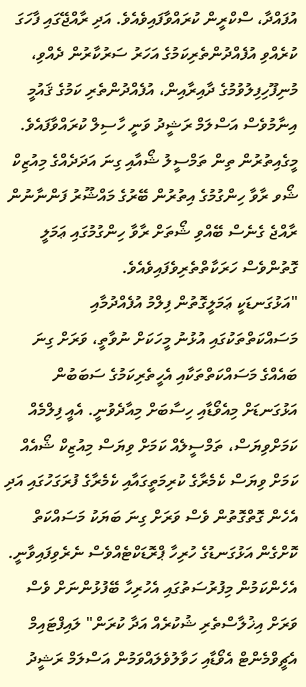އުފައްދާ، ސްކްރީން ކުރައްވާފައިވެއެވެ. އަދި ރާއްޖޭގައި ފާހަގަ ކުރެއްވި އުފެއްދުންތެރިކަމުގެ އަހަރު ސަރުކާރުން ދެއްވި، މުނިފޫހިފިލުވުމުގެ ދާއިރާއިން، އުފެއްދުންތެރި ކަމުގެ ޤައުމީ އިނާމުވެސް އަސްލަމް ރަޝީދު ވަނީ ހާސިލް ކުރައްވާފައެވެ. މީގެއިތުރުން ތިން ތަމްސީލު ޝޯއާއި ގިނަ އަދަދެއްގެ މިއުޒިކް ޝޯވ ރާވާ ހިންގުމުގެ އިތުރުން ބޭރުގެ މައްޝޫރު ފަންނާނުން ރާއްޖެ ގެނެސް ބޭއްވި ޝޯތަށް ރާވާ ހިންގުމުގައި ޢަމަލީ ގޮތުންވެސް ހަރަކާތްތެރިވެފައިވެއެވެ.
"އަޅުގަނޑަކީ ޢަމަލީގޮތުން ފިލްމު އުފެއްދުމާއި މަސައްކަތްތަކުގައި އުޅުނު މީހަކަށް ނުވާތީ، ވަރަށް ގިނަ ބައެއްގެ މަސައްކަތްތަކާއި އެހީތެރިކަމުގެ ސަބަބުން އަޅުގަނޑަށް މިއެވޯޑާއި ހިސާބަށް މިއާދެވުނީ. އެއީ ފިލްމެއް ކަމަށްވިޔަސް، ތަމްސީލެއް ކަމަށް ވިޔަސް މިއުޒިކް ޝޯއެއް ކަމަށް ވިޔަސް ކެމެރާގެ ކުރިމަތީގައާއި ކެމެރާގެ ފުރަގަހުގައި އަދި އެހެން ގޮތްގޮތުން ވެސް ވަރަށް ގިނަ ބަޔަކު މަސައްކަތް ކޮށްގެން އަޅުގަނޑުގެ ހުރިހާ ޕްރޮޑަކްޓެއްވެސް ނެރެވިފައިވާނީ. އެހެންކަމުން މިފުރުސަތުގައި އެހުރިހާ ބޭފުޅުންނަށް ވެސް ވަރަށް އިޚުލާސްތެރި ޝުކުރެއް އަދާ ކުރަން" ލައިފްޓައިމް އެޗީވްމެންޓް އެވޯޑާއި ހަވާލުވެލައްވަމުން އަސްލަމް ރަޝީދު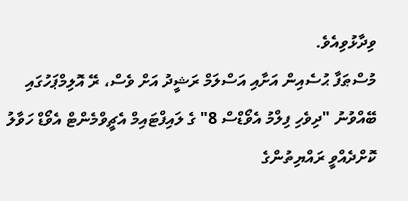ވިދާޅުވިއެވެ.
މުސްޠަފާ ޙުސެއިން އަށާއި އަސްލަމް ރަޝީދު އަށް ވެސް، ރޭ އޮލިމްޕަހުގައި ބޭއްވުނު "ދިވެހި ފިލްމު އެވޯޑްސް 8" ގެ ލައިފްޓައިމް އެޗީވްމެންޓް އެވޯޑް ހަވާލު ކޮށްދެއްވީ ރައްޔިތުންގެ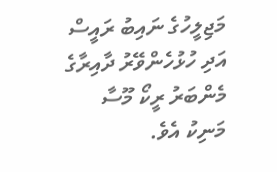މަޖިލީހުގެ ނައިބު ރައީސް އަދި ހުޅުހެންވޭރު ދާއިރާގެ މެންބަރު ރީކޯ މޫސާ މަނިކު އެވެ.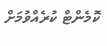ކޮމެންޓް ކުރެއްވުމަށް